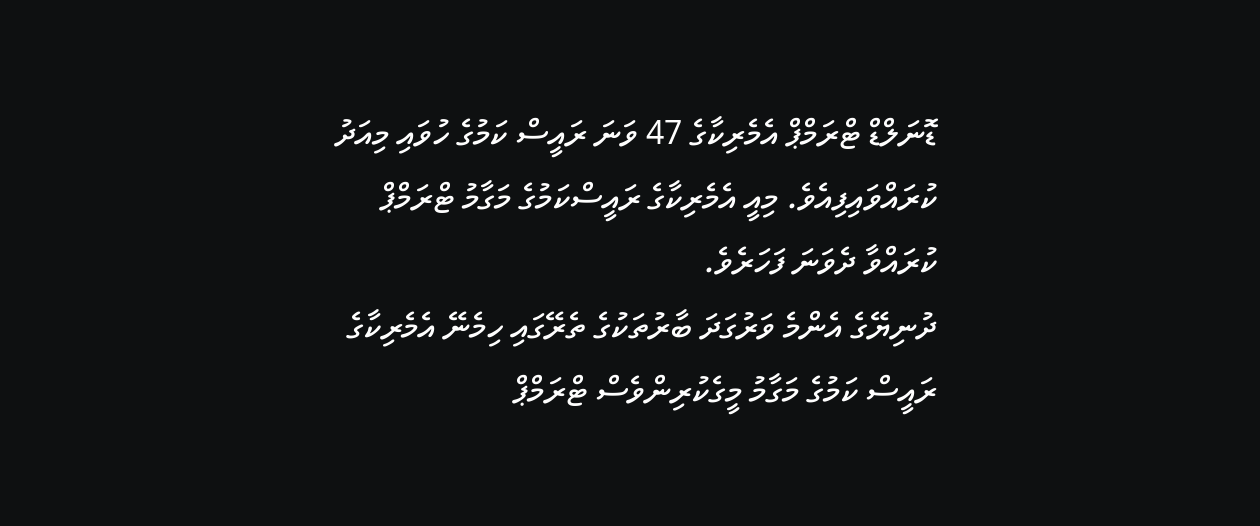ޑޮނަލްޑް ޓްރަމްޕް އެމެރިކާގެ 47 ވަނަ ރައީސް ކަމުގެ ހުވައި މިއަދު ކުރައްވައިފިއެވެ. މިއީ އެމެރިކާގެ ރައީސްކަމުގެ މަގާމު ޓްރަމްޕް ކުރައްވާ ދެވަނަ ފަހަރެވެ.
ދުނިޔޭގެ އެންމެ ވަރުގަދަ ބާރުތަކުގެ ތެރޭގައި ހިމެނޭ އެމެރިކާގެ ރައީސް ކަމުގެ މަގާމު މީގެކުރިންވެސް ޓްރަމްޕް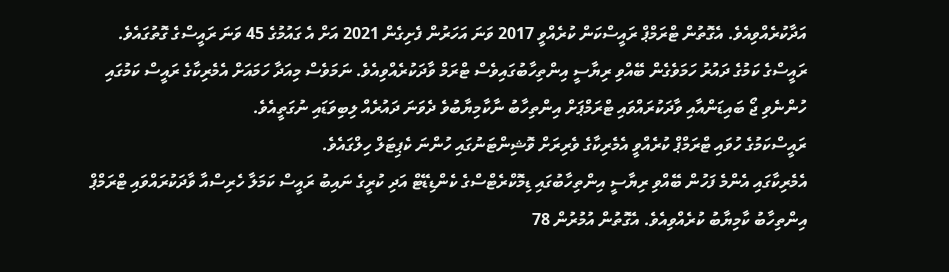އަދާކުރެއްވިއެވެ. އެގޮތުން ޓްރަމްޕް ރައީސްކަން ކުރެއްވީ 2017 ވަނަ އަހަރުން ފެށިގެން 2021 އަށް އެ ގައުމުގެ 45 ވަނަ ރައީސްގެ ގޮތުގައެވެ.
ރައީސްގެ ކަމުގެ ދައުރު ހަމަވެގެން ބޭއްވި ރިޔާސީ އިންތިހާބުގައިވެސް ޓްރަމް ވާދަކުރެއްވިއެވެ. ނަމަވެސް މިއަދާ ހަމައަށް އެމެރިކާގެ ރައީސް ކަމުގައި ހުންނެވި ޖޯ ބައިޑަންއާއި ވާދަކުރައްވައި ޓްރަމްޕަށް އިންތިހާބު ނާކާމިޔާބުވެ ދެވަނަ ދައުރެއް ލިބިވަޑައި ނުގަތީއެވެ.
ރައީސްކަމުގެ ހުވައި ޓްރަމްޕް ކުރެއްވީ އެމެރިކާގެ ވެރިރަށް ވޮޝިންޓަނުގައި ހުންނަ ކެޕިޓަލް ހިލްގައެވެ.
އެމެރިކާގައި އެންމެ ފަހުން ބޭއްވި ރިޔާސީ އިންތިހާބުގައި ޑިމޮކްރެޓްސްގެ ކެންޑިޑޭޓް އަދި ކުރީގެ ނައިބު ރައީސް ކަމަލާ ހެރިސްއާ ވާދަކުރައްވައި ޓްރަމްޕް އިންތިހާބު ކާމިޔާބު ކުރެއްވިއެވެ. އެގޮތުން އުމުރުން 78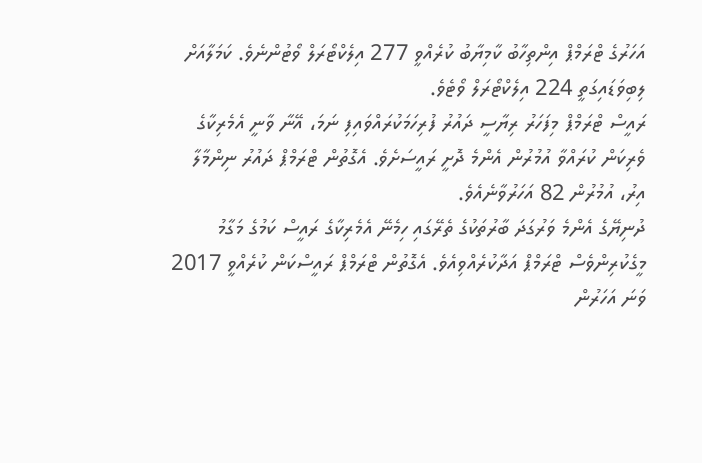އަހަރުގެ ޓްރަމްޕް އިންތިހާބު ކާމިޔާބު ކުރެއްވީ 277 އިލެކްޓޯރަލް ވޯޓުންނެވެ. ކަމަލާއަށް ލިބިވަޑައިގަތީ 224 އިލެކްޓޯރަލް ވޯޓެވެ.
ރައީސް ޓްރަމްޕް މިފަހަރު ރިޔާސީ ދައުރު ފުރިހަމަކުރައްވައިފި ނަމަ، އޭނާ ވާނީ އެމެރިކާގެ ވެރިކަން ކުރައްވާ އުމުރުން އެންމެ ދޮށީ ރައީސަށެވެ. އެގޮތުން ޓްރަމްޕް ދައުރު ނިންމާލާ އިރު، އުމުރުން 82 އަހަރުވާނެއެވެ.
ދުނިޔޭގެ އެންމެ ވަރުގަދަ ބާރުތަކުގެ ތެރޭގައި ހިމެނޭ އެމެރިކާގެ ރައީސް ކަމުގެ މަގާމު މީގެކުރިންވެސް ޓްރަމްޕް އަދާކުރެއްވިއެވެ. އެގޮތުން ޓްރަމްޕް ރައީސްކަން ކުރެއްވީ 2017 ވަނަ އަހަރުން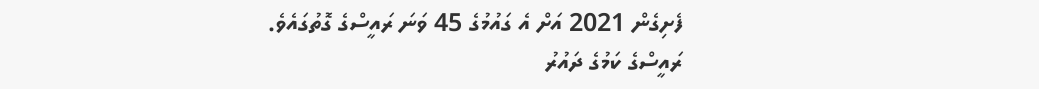ފެށިގެން 2021 އަށް އެ ގައުމުގެ 45 ވަނަ ރައީސްގެ ގޮތުގައެވެ.
ރައީސްގެ ކަމުގެ ދައުރު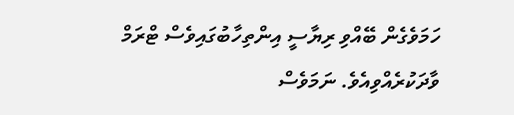ހަމަވެގެން ބޭއްވި ރިޔާސީ އިންތިހާބުގައިވެސް ޓްރަމް ވާދަކުރެއްވިއެވެ. ނަމަވެސް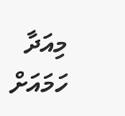މިއަދާ ހަމައަށް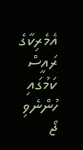އެމެރިކާގެ ރައީސް ކަމުގައި ހުންނެވި ޖޯ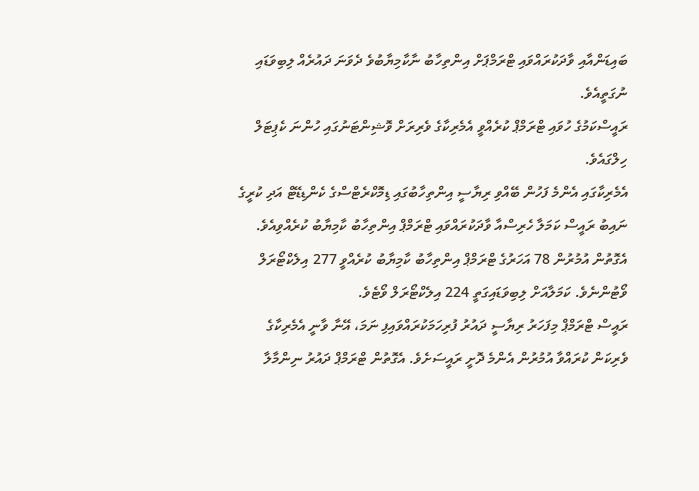ބައިޑަންއާއި ވާދަކުރައްވައި ޓްރަމްޕަށް އިންތިހާބު ނާކާމިޔާބުވެ ދެވަނަ ދައުރެއް ލިބިވަޑައި ނުގަތީއެވެ.
ރައީސްކަމުގެ ހުވައި ޓްރަމްޕް ކުރެއްވީ އެމެރިކާގެ ވެރިރަށް ވޮޝިންޓަނުގައި ހުންނަ ކެޕިޓަލް ހިލްގައެވެ.
އެމެރިކާގައި އެންމެ ފަހުން ބޭއްވި ރިޔާސީ އިންތިހާބުގައި ޑިމޮކްރެޓްސްގެ ކެންޑިޑޭޓް އަދި ކުރީގެ ނައިބު ރައީސް ކަމަލާ ހެރިސްއާ ވާދަކުރައްވައި ޓްރަމްޕް އިންތިހާބު ކާމިޔާބު ކުރެއްވިއެވެ. އެގޮތުން އުމުރުން 78 އަހަރުގެ ޓްރަމްޕް އިންތިހާބު ކާމިޔާބު ކުރެއްވީ 277 އިލެކްޓޯރަލް ވޯޓުންނެވެ. ކަމަލާއަށް ލިބިވަޑައިގަތީ 224 އިލެކްޓޯރަލް ވޯޓެވެ.
ރައީސް ޓްރަމްޕް މިފަހަރު ރިޔާސީ ދައުރު ފުރިހަމަކުރައްވައިފި ނަމަ، އޭނާ ވާނީ އެމެރިކާގެ ވެރިކަން ކުރައްވާ އުމުރުން އެންމެ ދޮށީ ރައީސަށެވެ. އެގޮތުން ޓްރަމްޕް ދައުރު ނިންމާލާ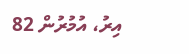އިރު، އުމުރުން 82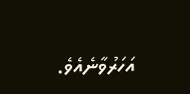އަހަރުވާނެއެވެ.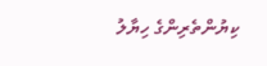ކިޔުންތެރިންގެ ހިޔާލު